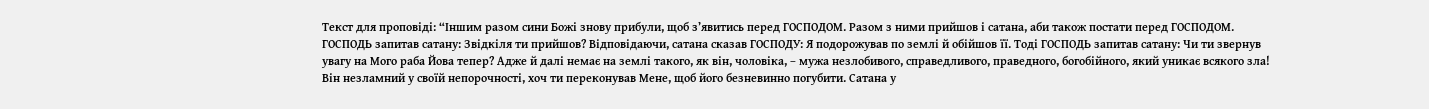Текст для проповіді: “Іншим разом сини Божі знову прибули, щоб з’явитись перед ГОСПОДОМ. Разом з ними прийшов і сатана, аби також постати перед ГОСПОДОМ. ГОСПОДЬ запитав сатану: Звідкіля ти прийшов? Відповідаючи, сатана сказав ГОСПОДУ: Я подорожував по землі й обійшов її. Тоді ГОСПОДЬ запитав сатану: Чи ти звернув увагу на Мого раба Йова тепер? Адже й далі немає на землі такого, як він, чоловіка, – мужа незлобивого, справедливого, праведного, богобійного, який уникає всякого зла! Він незламний у своїй непорочності, хоч ти переконував Мене, щоб його безневинно погубити. Сатана у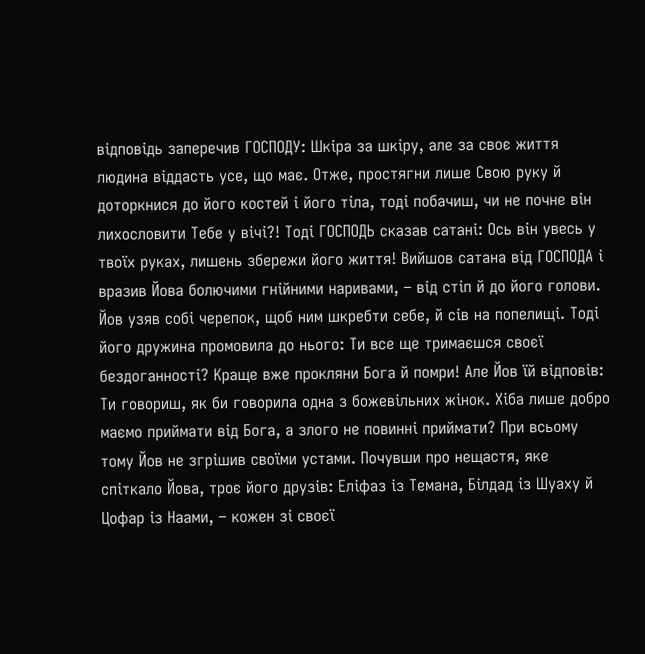відповідь заперечив ГОСПОДУ: Шкіра за шкіру, але за своє життя людина віддасть усе, що має. Отже, простягни лише Свою руку й доторкнися до його костей і його тіла, тоді побачиш, чи не почне він лихословити Тебе у вічі?! Тоді ГОСПОДЬ сказав сатані: Ось він увесь у твоїх руках, лишень збережи його життя! Вийшов сатана від ГОСПОДА і вразив Йова болючими гнійними наривами, – від стіп й до його голови. Йов узяв собі черепок, щоб ним шкребти себе, й сів на попелищі. Тоді його дружина промовила до нього: Ти все ще тримаєшся своєї бездоганності? Краще вже прокляни Бога й помри! Але Йов їй відповів: Ти говориш, як би говорила одна з божевільних жінок. Хіба лише добро маємо приймати від Бога, а злого не повинні приймати? При всьому тому Йов не згрішив своїми устами. Почувши про нещастя, яке спіткало Йова, троє його друзів: Еліфаз із Темана, Білдад із Шуаху й Цофар із Наами, – кожен зі своєї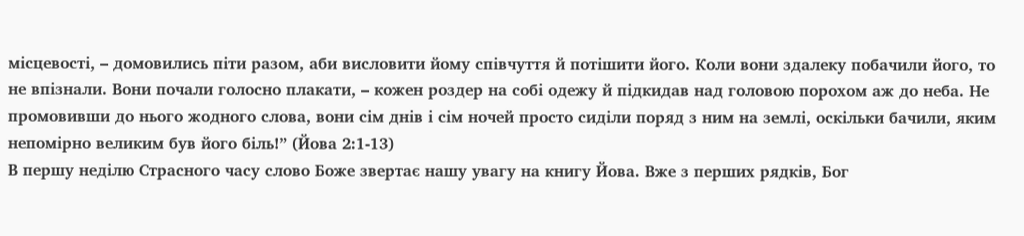місцевості, – домовились піти разом, аби висловити йому співчуття й потішити його. Коли вони здалеку побачили його, то не впізнали. Вони почали голосно плакати, – кожен роздер на собі одежу й підкидав над головою порохом аж до неба. Не промовивши до нього жодного слова, вони сім днів і сім ночей просто сиділи поряд з ним на землі, оскільки бачили, яким непомірно великим був його біль!” (Йова 2:1-13)
В першу неділю Страсного часу слово Боже звертає нашу увагу на книгу Йова. Вже з перших рядків, Бог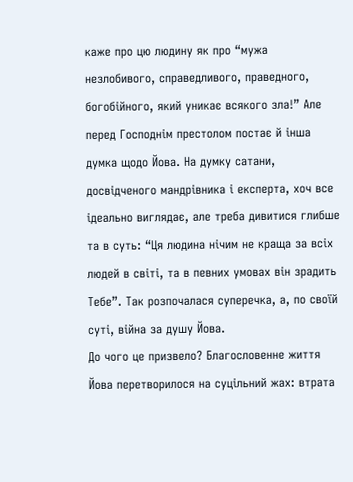каже про цю людину як про “мужа незлобивого, справедливого, праведного, богобійного, який уникає всякого зла!” Але перед Господнім престолом постає й інша думка щодо Йова. На думку сатани, досвідченого мандрівника і експерта, хоч все ідеально виглядає, але треба дивитися глибше та в суть: “Ця людина нічим не краща за всіх людей в світі, та в певних умовах він зрадить Тебе”. Так розпочалася суперечка, а, по своїй суті, війна за душу Йова.
До чого це призвело? Благословенне життя Йова перетворилося на суцільний жах: втрата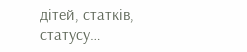дітей, статків, статусу…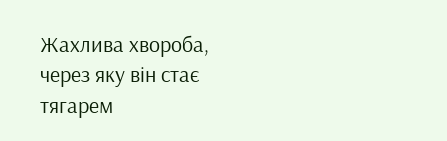Жахлива хвороба, через яку він стає тягарем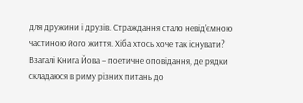для дружини і друзів. Страждання стало невід’ємною частиною його життя. Хіба хтось хоче так існувати?
Взагалі Книга Йова – поетичне оповідання, де рядки складаюся в риму різних питань до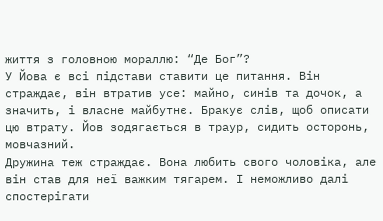життя з головною мораллю: “Де Бог”?
У Йова є всі підстави ставити це питання. Він страждає, він втратив усе: майно, синів та дочок, а значить, і власне майбутнє. Бракує слів, щоб описати цю втрату. Йов зодягається в траур, сидить осторонь, мовчазний.
Дружина теж страждає. Вона любить свого чоловіка, але він став для неї важким тягарем. І неможливо далі спостерігати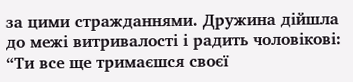за цими стражданнями. Дружина дійшла до межі витривалості і радить чоловікові: “Ти все ще тримаєшся своєї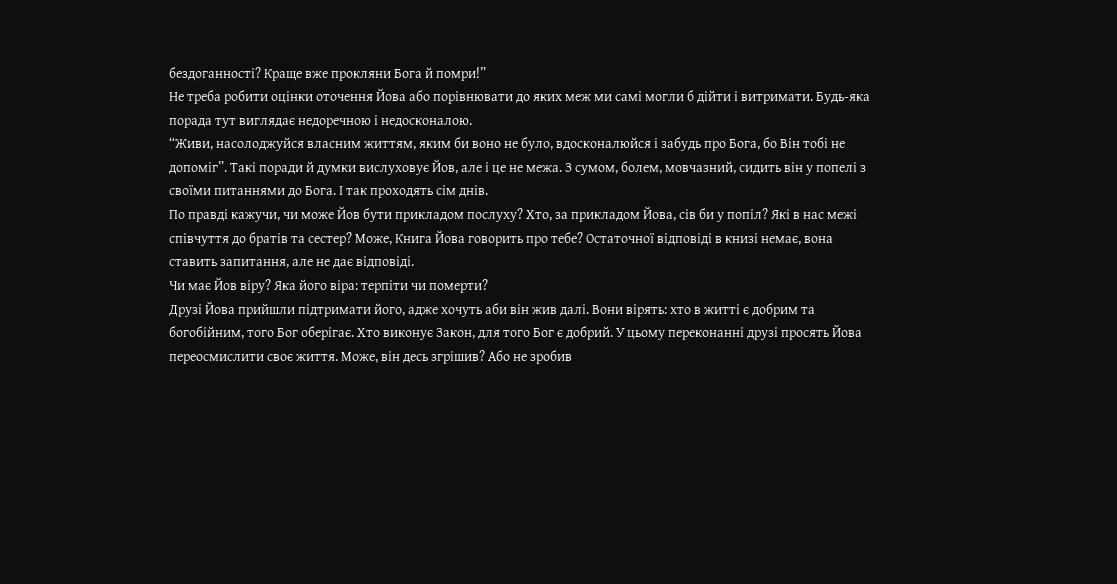бездоганності? Краще вже прокляни Бога й помри!”
Не треба робити оцінки оточення Йова або порівнювати до яких меж ми самі могли б дійти і витримати. Будь-яка порада тут виглядає недоречною і недосконалою.
“Живи, насолоджуйся власним життям, яким би воно не було, вдосконалюйся і забудь про Бога, бо Він тобі не допоміг”. Такі поради й думки вислуховує Йов, але і це не межа. З сумом, болем, мовчазний, сидить він у попелі з своїми питаннями до Бога. І так проходять сім днів.
По правді кажучи, чи може Йов бути прикладом послуху? Хто, за прикладом Йова, сів би у попіл? Які в нас межі співчуття до братів та сестер? Може, Книга Йова говорить про тебе? Остаточної відповіді в книзі немає, вона ставить запитання, але не дає відповіді.
Чи має Йов віру? Яка його віра: терпіти чи померти?
Друзі Йова прийшли підтримати його, адже хочуть аби він жив далі. Вони вірять: хто в житті є добрим та богобійним, того Бог оберігає. Хто виконує Закон, для того Бог є добрий. У цьому переконанні друзі просять Йова переосмислити своє життя. Може, він десь згрішив? Або не зробив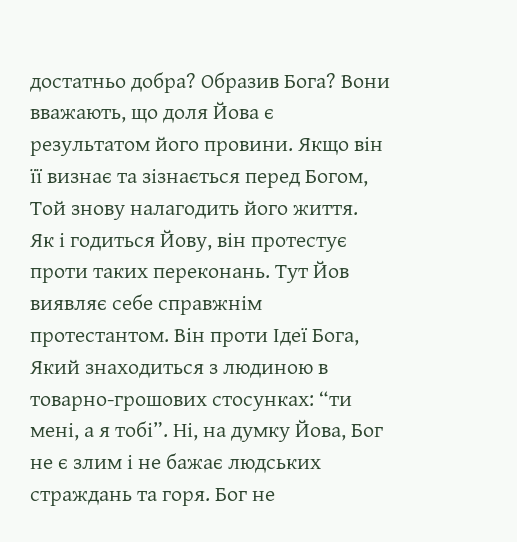достатньо добра? Образив Бога? Вони вважають, що доля Йова є результатом його провини. Якщо він її визнає та зізнається перед Богом, Той знову налагодить його життя.
Як і годиться Йову, він протестує проти таких переконань. Тут Йов виявляє себе справжнім протестантом. Він проти Ідеї Бога, Який знаходиться з людиною в товарно-грошових стосунках: “ти мені, а я тобі”. Ні, на думку Йова, Бог не є злим і не бажає людських страждань та горя. Бог не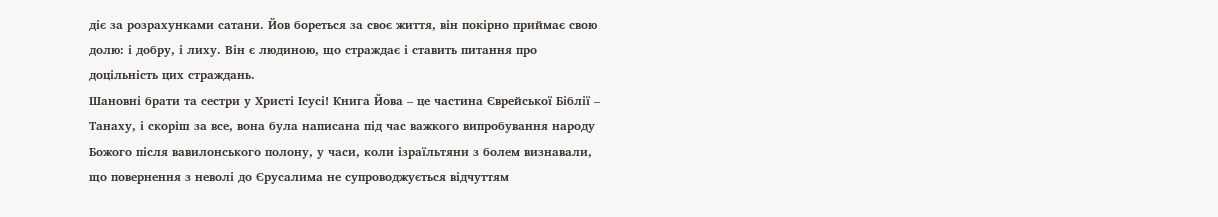діє за розрахунками сатани. Йов бореться за своє життя, він покірно приймає свою долю: і добру, і лиху. Він є людиною, що страждає і ставить питання про доцільність цих страждань.
Шановні брати та сестри у Христі Ісусі! Книга Йова – це частина Єврейської Біблії – Танаху, і скоріш за все, вона була написана під час важкого випробування народу Божого після вавилонського полону, у часи, коли ізраїльтяни з болем визнавали, що повернення з неволі до Єрусалима не супроводжується відчуттям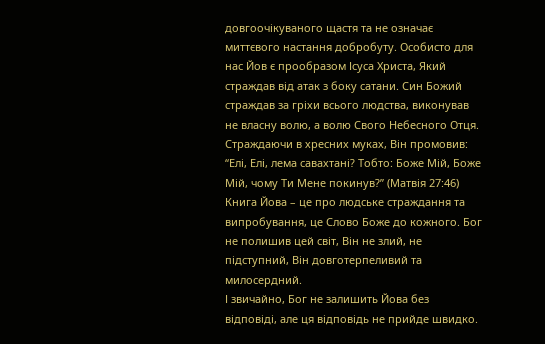довгоочікуваного щастя та не означає миттєвого настання добробуту. Особисто для нас Йов є прообразом Ісуса Христа, Який страждав від атак з боку сатани. Син Божий страждав за гріхи всього людства, виконував не власну волю, а волю Свого Небесного Отця. Страждаючи в хресних муках, Він промовив: “Елі, Елі, лема савахтані? Тобто: Боже Мій, Боже Мій, чому Ти Мене покинув?” (Матвія 27:46)
Книга Йова – це про людське страждання та випробування, це Слово Боже до кожного. Бог не полишив цей світ, Він не злий, не підступний, Він довготерпеливий та милосердний.
І звичайно, Бог не залишить Йова без відповіді, але ця відповідь не прийде швидко.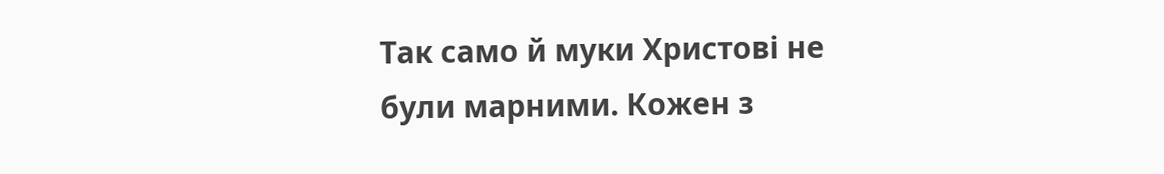Так само й муки Христові не були марними. Кожен з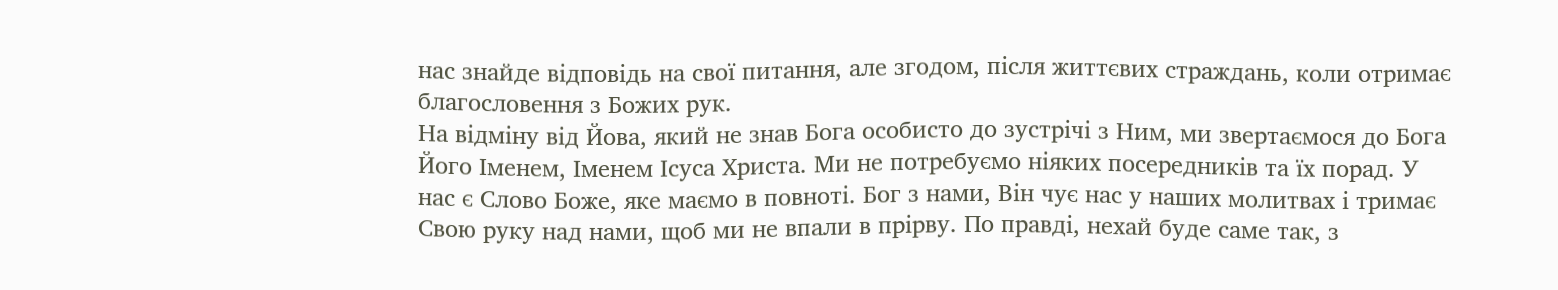нас знайде відповідь на свої питання, але згодом, після життєвих страждань, коли отримає благословення з Божих рук.
На відміну від Йова, який не знав Бога особисто до зустрічі з Ним, ми звертаємося до Бога Його Іменем, Іменем Ісуса Христа. Ми не потребуємо ніяких посередників та їх порад. У нас є Слово Боже, яке маємо в повноті. Бог з нами, Він чує нас у наших молитвах і тримає Свою руку над нами, щоб ми не впали в прірву. По правді, нехай буде саме так, з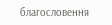благословення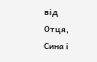від Отця, Сина і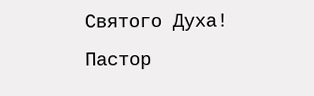Святого Духа!
Пастор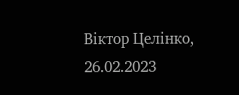Віктор Целінко, 26.02.2023